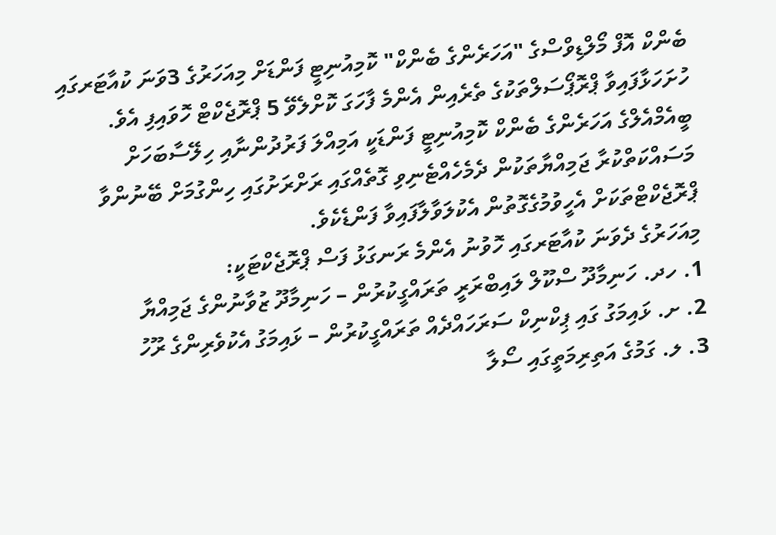ބެންކް އޮފް މޯލްޑިވްސްގެ "އަހަރެންގެ ބެންކް" ކޮމިއުނިޓީ ފަންޑަށް މިއަހަރުގެ 3ވަނަ ކުއާޓަރގައި ހުށަހަޅާފައިވާ ޕްރޮޕޯސަލްތަކުގެ ތެރެއިން އެންމެ ފާހަގަ ކޮށްލެވޭ 5 ޕްރޮޖެކްޓް ހޮވައިފި އެވެ.
ބީއެމްއެލްގެ އަހަރެންގެ ބެންކް ކޮމިއުނިޓީ ފަންޑަކީ އަމިއްލަ ފަރުދުންނާއި ހިލޭސާބަހަށް މަސައްކަތްކުރާ ޖަމިއްޔާތަކުން ދެމެހެއްޓެނިވި ގޮތެއްގައި ރަށްރަށުގައި ހިންގުމަށް ބޭނުންވާ ޕްރޮޖެކްޓްތަކަށް އެހީވުމުގެގޮތުން އެކުލަވާލާފައިވާ ފަންޑެކެވެ.
މިއަހަރުގެ ދެވަނަ ކުއާޓަރގައި ހޮވުނު އެންމެ ރަނގަޅު ފަސް ޕްރޮޖެކްޓަކީ:
1. ހދ. ހަނިމާދޫ ސްކޫލް ލައިބްރަރީ ތަރައްގީކުރުން – ހަނިމާދޫ ޒުވާނުންގެ ޖަމިއްޔާ
2. ށ. ޅައިމަގު ގައި ޕިކްނިކް ސަރަހައްދެއް ތަރައްގީކުރުން – ޅައިމަގު އެކުވެރިންގެ ރޫހު
3. ލ. ގަމުގެ އަތިރިމަތީގައި ސޯލާ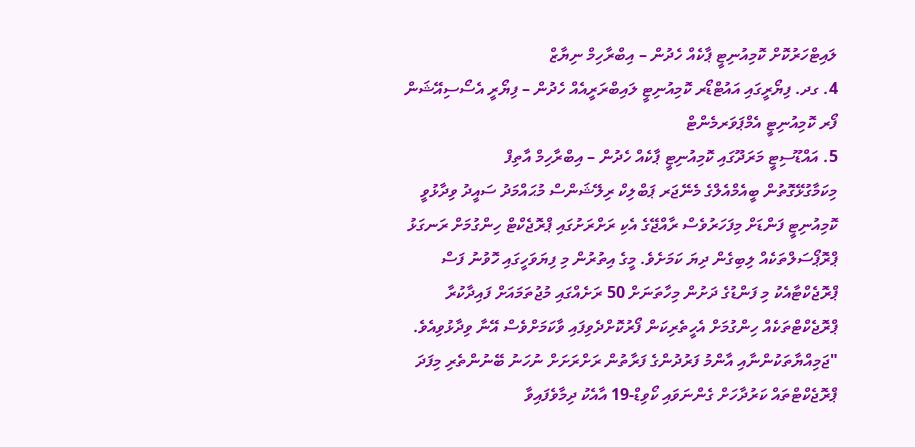ލައިޓްހަރުކޮށް ކޮމިއުނިޓީ ޕާކެއް ހެދުން – އިބްރާހިމް ނިޔާޒް
4. ގދ. ފިޔޯރީގައި އައުޓްޑޯރ ކޮމިއުނިޓީ ލައިބްރަރީއެއް ހެދުން – ފިޔޯރީ އެސޯސިއޭޝަން ފޯރ ކޮމިއުނިޓީ އެމްޕަވަރމެންޓް
5. އައްޑޫސިޓީ މަރަދޫގައި ކޮމިއުނިޓީ ޕާކެއް ހެދުން – އިބްރާހިމް އާތިފް
މިކަމާގުޅޭގޮތުން ބީއެމްއެލްގެ މެނޭޖަރ ޕަބްލިކް ރިލޭޝަންސް މުޙައްމަދު ސައީދު ވިދާޅުވީ ކޮމިއުނިޓީ ފަންޑަށް މިފަހަރުވެސް ރާއްޖޭގެ އެކި ރަށްރަށުގައި ޕްރޮޖެކްޓް ހިންގުމަށް ރަނގަޅު ޕްރޮޕޯސަލްތަކެއް ލިބިގެން ދިޔަ ކަމަށެވެ. މީގެ އިތުރުން މި ފިޔަވަހީގައި ހޮވުނު ފަސް ޕްރޮޖެކްޓާއެކު މި ފަންޑުގެ ދަށުން މިހާތަނަށް 50 ރަށެއްގައި މުޖުތަމައަށް ފައިދާކުރާ ޕްރޮޖެކްޓްތަކެއް ހިންގުމަށް އެހީތެރިކަން ފޯރުކޮށްދެވިފައި ވާކަމަށްވެސް އޭނާ ވިދާޅުވިއެވެ.
"ޖަމިއްޔާތަކުންނާއި އާންމު ފަރުދުންގެ ފަރާތުން ރަށްރަށަށް ނުހަނު ބޭނުންތެރި މިފަދަ ޕްރޮޖެކްޓްތައް ކަރުދާހަށް ގެންނަވައި ކޯވިޑް-19 އާއެކު ދިމާވެފައިވާ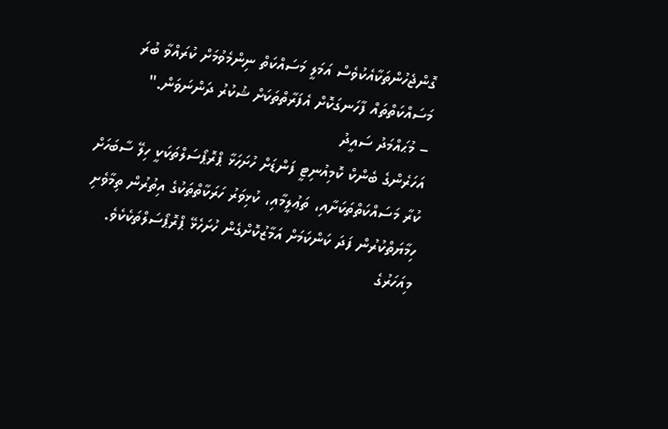ގޮންޖެހުންތަކާއެކުވެސް އަމަލީ މަސައްކަތް ނިންމެވުމަށް ކުރައްވާ ބުރަ މަސައްކަތްތައް ފާހަނގަކޮށް އެފަރާތްތަކަށް ޝުކުރު ދަންނަވަން."
– މުޙައްމަދު ސައީދު
އަހަރެންގެ ބެންކް ކޮމިއުނިޓީ ފަންޑަށް ހުށަހަޅާ ޕްރޮޕޯސަލްތަކަކީ ހިލޭ ސާބަހަށް ކުރާ މަސައްކަތްތަކަށާއި، ތަޢުލީމާއި، ކުޅިވަރު ހަރަކާތްތަކުގެ އިތުރުން ތިމާވެށި ހިމާޔަތްކުރުން ފަދަ ކަންކަމަށް އަމާޒުކޮށްގެން ހުށަހެޅޭ ޕްރޮޕޯސަލްތަކެކެވެ. މިއަހަރުގެ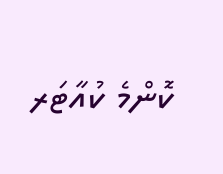ކޮންމެ ކުއާޓަރ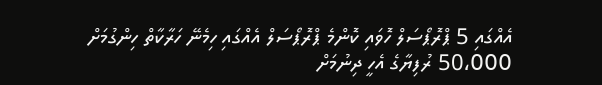އެއްގައި 5 ޕްރޮޕޯސަލް ހޮވައި ކޮންމެ ޕްރޮޕޯސަލް އެއްގައި ހިމެނޭ ހަރާކާތް ހިންގުމަށް 50،000 ރުފިޔާގެ އެހީ ދިނުމަށް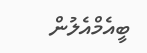ބީއެމްއެލުން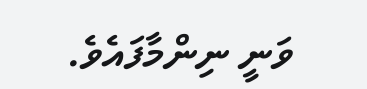ވަނީ ނިންމާފައެވެ.